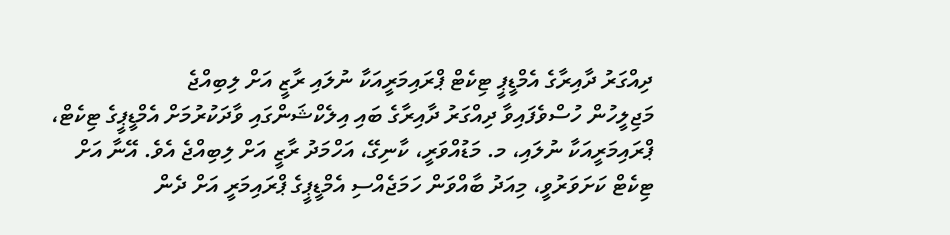ދިއްގަރު ދާއިރާގެ އެމްޑީޕީ ޓިކެޓް ޕްރައިމަރީއަކާ ނުލައި ރާޒީ އަށް ލިބިއްޖެ
މަޖިލީހުން ހުސްވެފައިވާ ދިއްގަރު ދާއިރާގެ ބައި އިލެކްޝަންގައި ވާދަކުރުމަށް އެމްޑީޕީގެ ޓިކެޓް، ޕްރައިމަރީއަކާ ނުލައި، މ. މަޑުއްވަރީ، ކާނިގޭ، އަހްމަދު ރާޒީ އަށް ލިބިއްޖެ އެވެ. އޭނާ އަށް ޓިކެޓް ކަށަވަރުވީ، މިއަދު ބާއްވަން ހަމަޖެއްސި އެމްޑީޕީގެ ޕްރައިމަރީ އަށް ދެން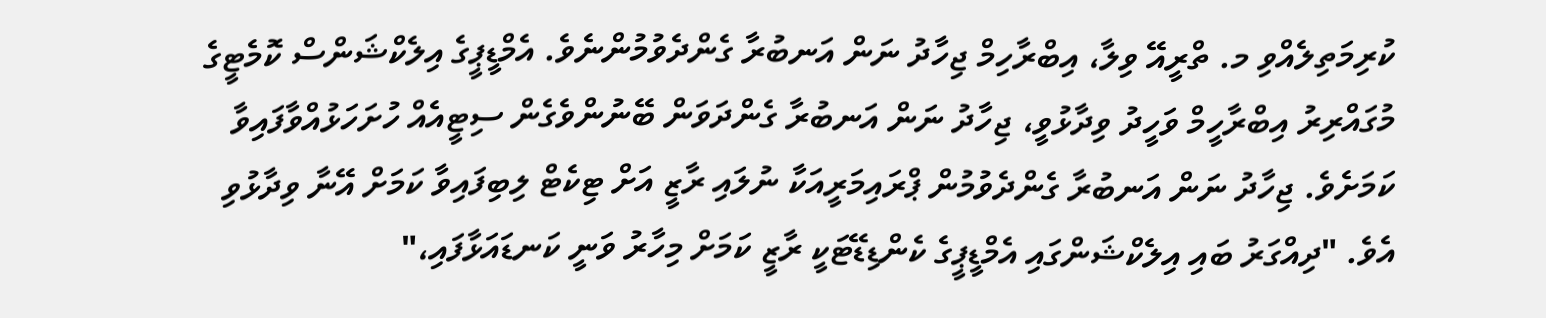ކުރިމަތިލެއްވި މ. ތްރީއޭ ވިލާ، އިބްރާހިމް ޖިހާދު ނަން އަނބުރާ ގެންދެވުމުންނެވެ. އެމްޑީޕީގެ އިލެކްޝަންސް ކޮމެޓީގެ މުގައްރިރު އިބްރާހީމް ވަހީދު ވިދާޅުވީ، ޖިހާދު ނަން އަނބުރާ ގެންދަވަން ބޭނުންވެގެން ސިޓީއެއް ހުށަހަޅުއްވާފައިވާ ކަމަށެވެ. ޖިހާދު ނަން އަނބުރާ ގެންދެވުމުން ޕްރައިމަރީއަކާ ނުލައި ރާޒީ އަށް ޓިކެޓް ލިބިފައިވާ ކަމަށް އޭނާ ވިދާޅުވި އެވެ. "ދިއްގަރު ބައި އިލެކްޝަންގައި އެމްޑީޕީގެ ކެންޑިޑޭޓަކީ ރާޒީ ކަމަށް މިހާރު ވަނީ ކަނޑައަޅާފައި،"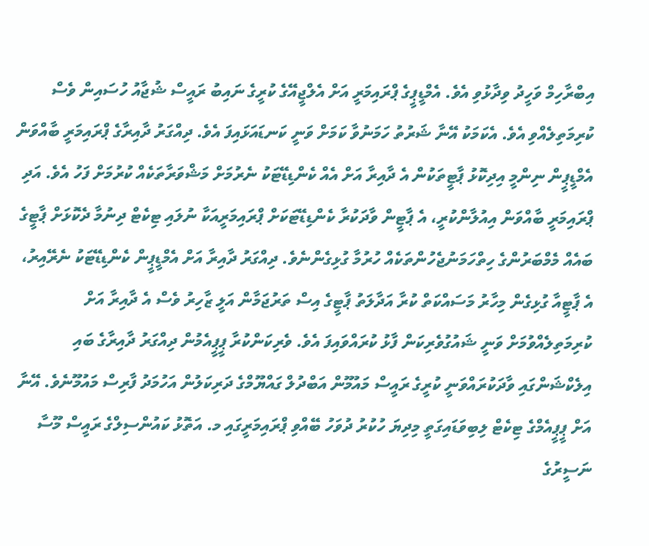އިބްރާހިމް ވަހީދު ވިދާޅުވި އެވެ. އެމްޑީޕީގެ ޕްރައިމަރީ އަށް އެލްޖީއޭގެ ކުރީގެ ނައިބު ރައީސް ޝުޖާއު ހުސައިން ވެސް ކުރިމަތިލެއްވި އެވެ. އެކަމަކު އޭނާ ޝަރުތު ހަމަނުވާ ކަމަށް ވަނީ ކަނޑައަޅައިފަ އެވެ. ދިއްގަރު ދާއިރާގެ ޕްރައިމަރީ ބާއްވަން އެމްޑީޕީން ނިންމީ އިދިކޮޅު ޕާޓީތަކުން އެ ދާއިރާ އަށް އެއް ކެންޑިޑޭޓަކު ނެރުމަށް މަޝްވަރާތަކެއް ކުރުމަށް ފަހު އެވެ. އަދި ޕްރައިމަރީ ބާއްވަން އިއުލާންކުރީ، އެ ޕާޓީން ވާދަކުރާ ކެންޑިޑޭޓަކަށް ޕްރައިމަރީއަކާ ނުލައި ޓިކެޓް ދިނުމާ ދެކޮޅަށް ޕާޓީގެ ބައެއް މެމްބަރުންގެ ހިތްހަމަނުޖެހުންތަކެއް ހުރުމާ ގުޅިގެންނެވެ. ދިއްގަރު ދާއިރާ އަށް އެމްޑީޕީން ކެންޑިޑޭޓަކު ނެރޭއިރު، އެ ޕާޓީއާ ގުޅިގެން މިހާރު މަސައްކަތް ކުރާ އަދާލަތު ޕާޓީގެ އިސް ތަރުޖަމާން އަލީ ޒާހިރު ވެސް އެ ދާއިރާ އަށް ކުރިމަތިލެއްވުމަށް ވަނީ ޝައުގުވެރިކަން ފާޅު ކުރައްވައިފަ އެވެ. ވެރިކަންކުރާ ޕީޕީއެމުން ދިއްގަރު ދާއިރާގެ ބައި އިލެކްޝަންގައި ވާދަކުރައްވަނީ ކުރީގެ ރައީސް މައުމޫން އަބްދުލް ގައްޔޫމްގެ ދަރިކަލުން އަހުމަދު ފާރިސް މައުމޫނެވެ. އޭނާ އަށް ޕީޕީއެމްގެ ޓިކެޓް ލިބިވަޑައިގަތީ މިދިޔަ ހުކުރު ދުވަހު ބޭއްވި ޕްރައިމަރީގައި މ. އަތޮޅު ކައުންސިލްގެ ރައީސް މޫސާ ނަސީރުގެ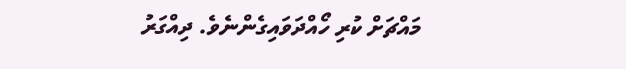މައްޗަށް ކުރި ހޯއްދަވައިގެންނެވެ. ދިއްގަރު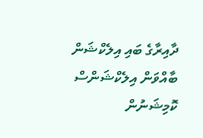ދާއިރާގެ ބައި އިލެކްޝަން ބާއްވަން އިލެކްޝަންސް ކޮމިޝަނުން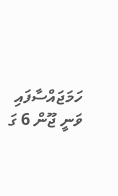ހަމަޖައްސާފައި ވަނީ ޖޫން 6 ގަ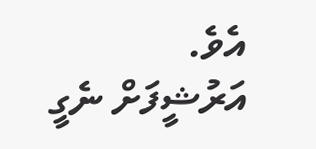އެވެ.
އަރުޝީފަށް ނެގީ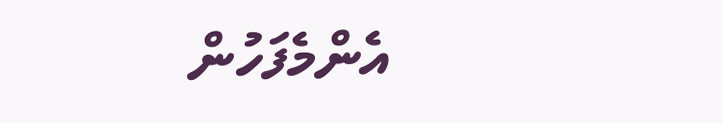އެންމެފަހުން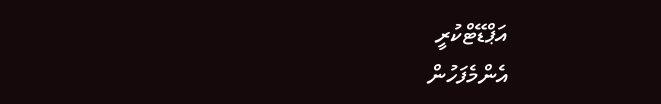އަޕްޑޭޓްކުރީ
އެންމެފަހުން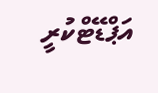އަޕްޑޭޓްކުރީ